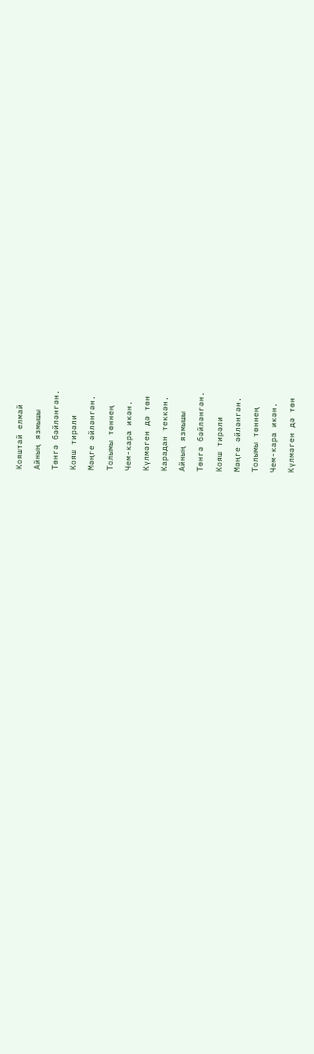Кояштай елмай
Айның язмышы
Төнгә бәйләнгән.
Кояш тирәли
Мәңге әйләнгән.
Толымы төннең
Чем-кара икән.
Күлмәген дә төн
Карадан теккән.
Айның язмышы
Төнгә бәйләнгән.
Кояш тирәли
Мәңге әйләнгән.
Толымы төннең
Чем-кара икән.
Күлмәген дә төн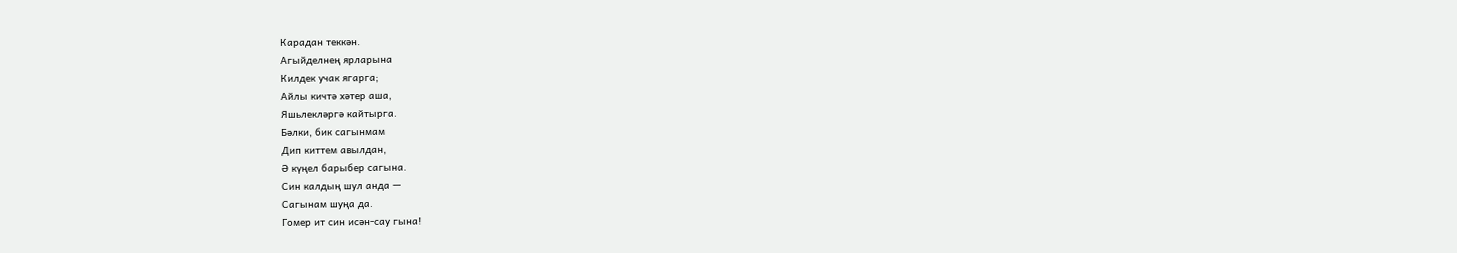Карадан теккән.
Агыйделнең ярларына
Килдек учак ягарга;
Айлы кичтә хәтер аша,
Яшьлекләргә кайтырга.
Бәлки, бик сагынмам
Дип киттем авылдан,
Ә күңел барыбер сагына.
Син калдың шул анда —
Сагынам шуңа да.
Гомер ит син исән-сау гына!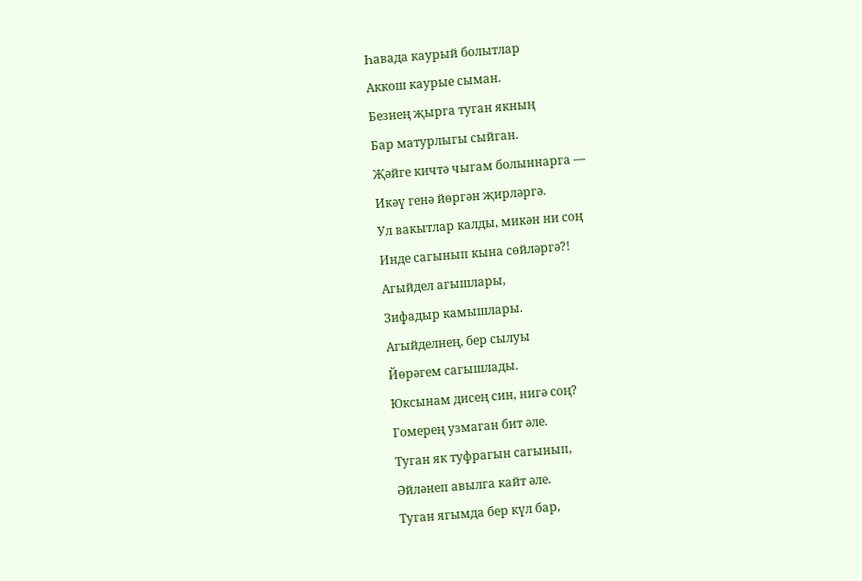Һавада каурый болытлар
Аккош каурые сыман.
Безнең җырга туган якның
Бар матурлыгы сыйган.
Җәйге кичтә чыгам болыннарга —
Икәү генә йөргән җирләргә.
Ул вакытлар калды, микән ни соң
Инде сагынып кына сөйләргә?!
Агыйдел агышлары,
Зифадыр камышлары.
Агыйделнең, бер сылуы
Йөрәгем сагышлады.
Юксынам дисең син, нигә соң?
Гомерең узмаган бит әле.
Туган як туфрагын сагынып,
Әйләнеп авылга кайт әле.
Туган ягымда бер күл бар,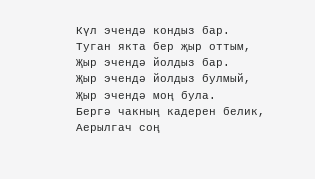Күл эчендә кондыз бар.
Туган якта бер җыр оттым,
Җыр эчендә йолдыз бар.
Җыр эчендә йолдыз булмый,
Җыр эчендә моң була.
Бергә чакның кадерен белик,
Аерылгач соң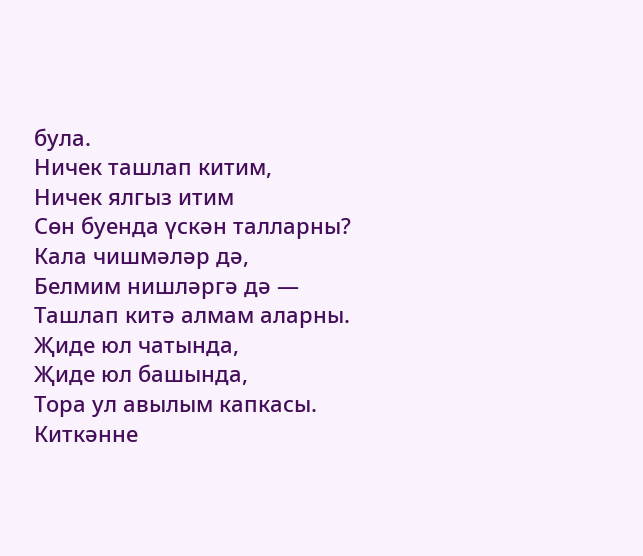була.
Ничек ташлап китим,
Ничек ялгыз итим
Сөн буенда үскән талларны?
Кала чишмәләр дә,
Белмим нишләргә дә —
Ташлап китә алмам аларны.
Җиде юл чатында,
Җиде юл башында,
Тора ул авылым капкасы.
Киткәнне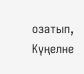озатып,
Күңелне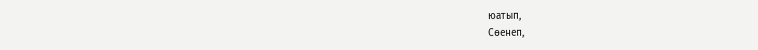юатып,
Сөенеп,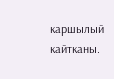каршылый кайтканы.